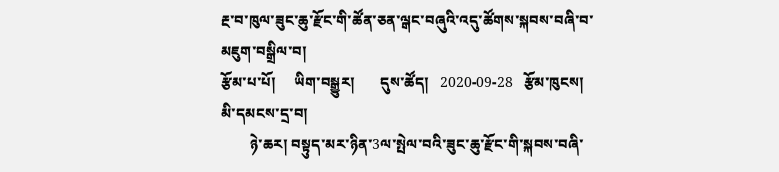རྔ་བ་ཁུལ་ཟུང་ཆུ་རྫོང་གི་ཚོན་ཅན་ལྒང་བཞུའི་འདུ་ཚོགས་སྐབས་བཞི་བ་མཇུག་བསྒྲིལ་བ།
རྩོམ་པ་པོ།     ཡིག་བསྒྱུར།       དུས་ཚོད།   2020-09-28   རྩོམ་ཁུངས།    མི་དམངས་དྲ་བ།
        ཉེ་ཆར། བསྟུད་མར་ཉིན་3ལ་སྤེལ་བའི་ཟུང་ཆུ་རྫོང་གི་སྐབས་བཞི་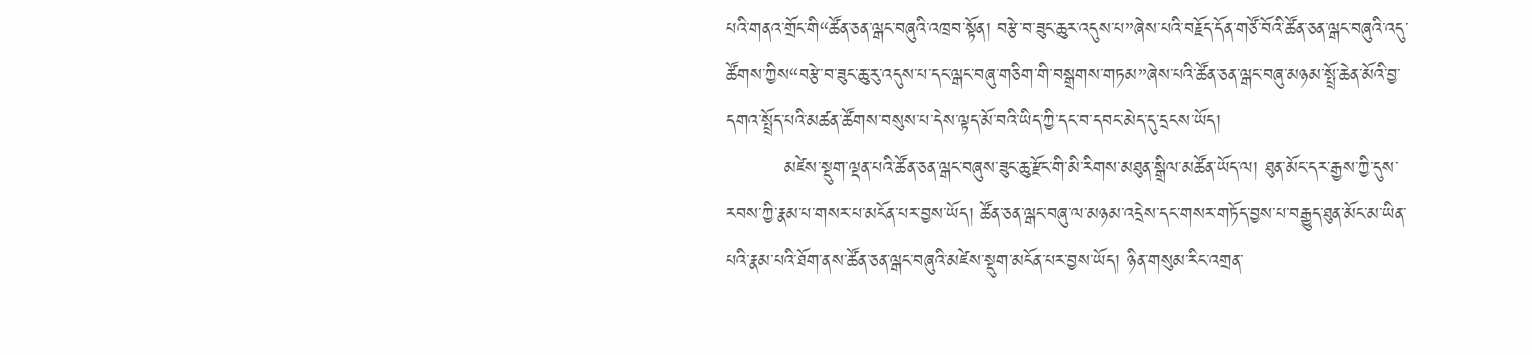པའི་གནའ་གྲོང་གི“ཚོན་ཅན་ལྒང་བཞུའི་འཁྲབ་སྟོན། བརྩེ་བ་ཟུང་ཆུར་འདུས་པ”ཞེས་པའི་བརྗོད་དོན་གཙོ་བོའི་ཚོན་ཅན་ལྒང་བཞུའི་འདུ་ཚོགས་ཀྱིས“བརྩེ་བ་ཟུང་ཆུ་རུ་འདུས་པ་དང་ལྒང་བཞུ་གཅིག་གི་བསྒྲགས་གཏམ”ཞེས་པའི་ཚོན་ཅན་ལྒང་བཞུ་མཉམ་སྤྲོ་ཆེན་མོའི་བྱ་དགའ་སྤྲོད་པའི་མཚན་ཚོགས་བསུས་པ་དེས་ལྟད་མོ་བའི་ཡིད་ཀྱི་དང་བ་དབང་མེད་དུ་དྲངས་ཡོད།
         མཛེས་སྡུག་ལྡན་པའི་ཚོན་ཅན་ལྒང་བཞུས་ཟུང་ཆུ་རྫོང་གི་མི་རིགས་མཐུན་སྒྲིལ་མཚོན་ཡོད་ལ། ཐུན་མོང་དར་རྒྱས་ཀྱི་དུས་རབས་ཀྱི་རྣམ་པ་གསར་པ་མངོན་པར་བྱས་ཡོད། ཚོན་ཅན་ལྒང་བཞུ་ལ་མཉམ་འདྲེས་དང་གསར་གཏོད་བྱས་པ་བརྒྱུད་ཐུན་མོང་མ་ཡིན་པའི་རྣམ་པའི་ཐོག་ནས་ཚོན་ཅན་ལྒང་བཞུའི་མཛེས་སྡུག་མངོན་པར་བྱས་ཡོད། ཉིན་གསུམ་རིང་འགྲན་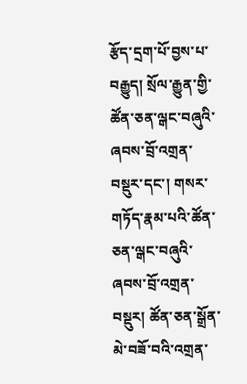རྩོད་དྲག་པོ་བྱས་པ་བརྒྱུད། སྲོལ་རྒྱུན་གྱི་ཚོན་ཅན་ལྒང་བཞུའི་ཞབས་བྲོ་འགྲན་བསྡུར་དང་། གསར་གཏོད་རྣམ་པའི་ཚོན་ཅན་ལྒང་བཞུའི་ཞབས་བྲོ་འགྲན་བསྡུར། ཚོན་ཅན་སྒྲོན་མེ་བཟོ་བའི་འགྲན་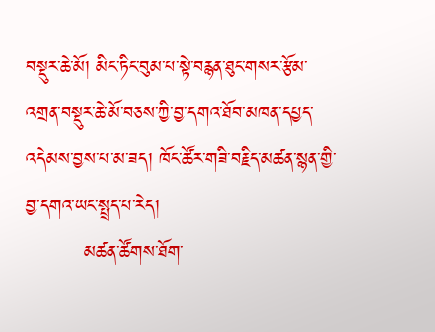བསྡུར་ཆེ་མོ། མིང་ཏིང་བུམ་པ་སྟེ་བརྙན་ཐུང་གསར་རྩོམ་འགྲན་བསྡུར་ཆེ་མོ་བཅས་ཀྱི་བྱ་དགའ་ཐོབ་མཁན་དཔྱད་འདེམས་བྱས་པ་མ་ཟད། ཁོང་ཚོར་གཟི་བརྗིད་མཚན་སྙན་གྱི་བྱ་དགའ་ཡང་སྤྲད་པ་རེད།
         མཚན་ཚོགས་ཐོག་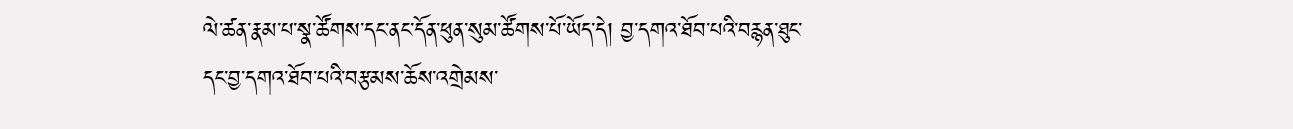ལེ་ཚན་རྣམ་པ་སྣ་ཚོགས་དང་ནང་དོན་ཕུན་སུམ་ཚོགས་པོ་ཡོད་དེ། བྱ་དགའ་ཐོབ་པའི་བརྙན་ཐུང་དང་བྱ་དགའ་ཐོབ་པའི་བརྩམས་ཆོས་འགྲེམས་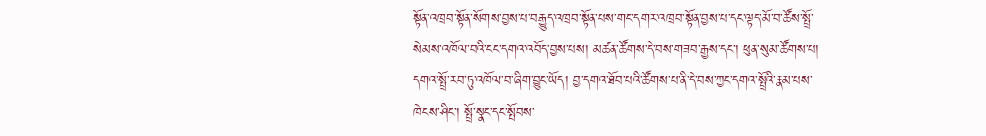སྟོན་འཁྲབ་སྟོན་སོགས་བྱས་པ་བརྒྱུད་འཁྲབ་སྟོན་པས་གང་དགར་འཁྲབ་སྟོན་བྱས་པ་དང་ལྟད་མོ་བ་ཚོས་སྤྲོ་སེམས་འཁོལ་བའི་ངང་དགའ་འབོད་བྱས་པས། མཚན་ཚོགས་དེ་བས་གཟབ་རྒྱས་དང་། ཕུན་སུམ་ཚོགས་པ། དགའ་སྤྲོ་རབ་ཏུ་འཁོལ་བ་ཞིག་བྱུང་ཡོད། བྱ་དགའ་ཐོབ་པའི་ཚོགས་པ་ནི་དེ་བས་ཀྱང་དགའ་སྤྲོའི་རྣམ་པས་ཁེངས་ཤིང་། སྤྲོ་སྣང་དང་སྤོབས་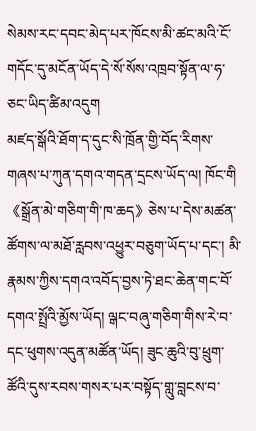སེམས་རང་དབང་མེད་པར་ཁོངས་མི་ཚང་མའི་ངོ་གདོང་དུ་མངོན་ཡོད་དེ་སོ་སོས་འཁྲབ་སྟོན་ལ་ཧ་ཅང་ཡིད་ཚིམ་འདུག
མཛད་སྒོའི་ཐོག་ད་དུང་སི་ཁྲོན་གྱི་བོད་རིགས་གཞས་པ་ཀུན་དགའ་གདན་དྲངས་ཡོད་ལ། ཁོང་གི《སྒྲོན་མེ་གཅིག་གི་ཁ་ཆད》ཅེས་པ་དེས་མཚན་ཚོགས་ལ་མཐོ་རླབས་འཕྱུར་བཅུག་ཡོད་པ་དང་། མི་རྣམས་ཀྱིས་དགའ་འབོད་བྱས་ཏེ་ཐང་ཆེན་གང་བོ་དགའ་སྤྲོའི་མྱོས་ཡོད། ལྒང་བཞུ་གཅིག་གིས་རེ་བ་དང་ཕུགས་འདུན་མཚོན་ཡོད། ཟུང་ཆུའི་བུ་ཕྲུག་ཚོའི་དུས་རབས་གསར་པར་བསྟོད་གླུ་བླངས་བ་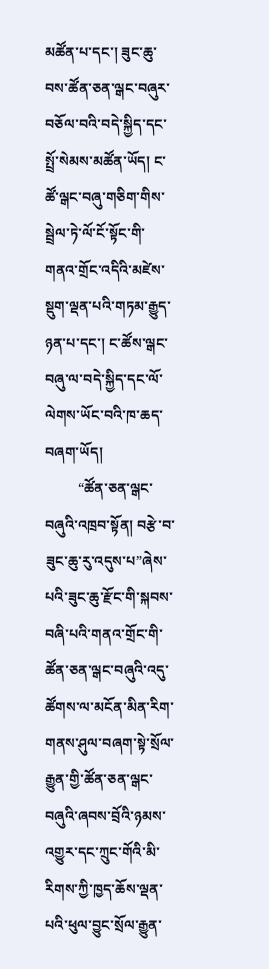མཚོན་པ་དང་། ཟུང་ཆུ་བས་ཚོན་ཅན་ལྒང་བཞུར་བཅོལ་བའི་བདེ་སྐྱིད་དང་སྤྲོ་སེམས་མཚོན་ཡོད། ང་ཚོ་ལྒང་བཞུ་གཅིག་གིས་སྦྲེལ་ཏེ་ལོ་ངོ་སྟོང་གི་གནའ་གྲོང་འདིའི་མཛེས་སྡུག་ལྡན་པའི་གཏམ་རྒྱུད་ཉན་པ་དང་། ང་ཚོས་ལྒང་བཞུ་ལ་བདེ་སྐྱིད་དང་ལོ་ལེགས་ཡོང་བའི་ཁ་ཆད་བཞག་ཡོད།
         “ཚོན་ཅན་ལྒང་བཞུའི་འཁྲབ་སྟོན། བརྩེ་བ་ཟུང་ཆུ་རུ་འདུས་པ”ཞེས་པའི་ཟུང་ཆུ་རྫོང་གི་སྐབས་བཞི་པའི་གནའ་གྲོང་གི་ཚོན་ཅན་ལྒང་བཞུའི་འདུ་ཚོགས་ལ་མངོན་མིན་རིག་གནས་ཤུལ་བཞག་སྟེ་སྲོལ་རྒྱུན་གྱི་ཚོན་ཅན་ལྒང་བཞུའི་ཞབས་བྲོའི་ཉམས་འགྱུར་དང་ཀྲུང་གོའི་མི་རིགས་ཀྱི་ཁྱད་ཆོས་ལྡན་པའི་ཕུལ་བྱུང་སྲོལ་རྒྱུན་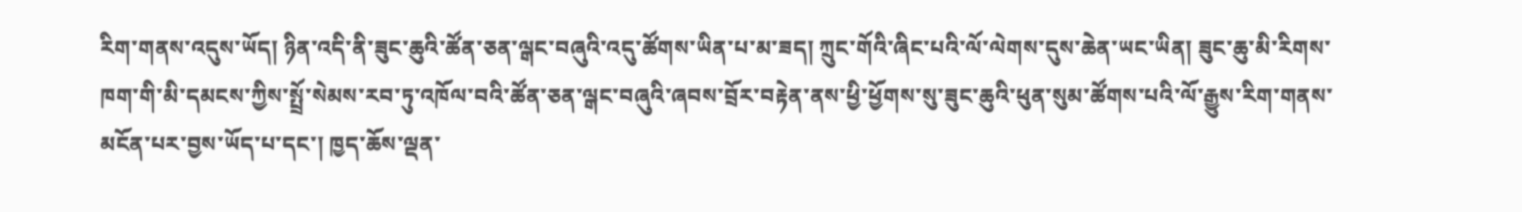རིག་གནས་འདུས་ཡོད། ཉིན་འདི་ནི་ཟུང་ཆུའི་ཚོན་ཅན་ལྒང་བཞུའི་འདུ་ཚོགས་ཡིན་པ་མ་ཟད། ཀྲུང་གོའི་ཞིང་པའི་ལོ་ལེགས་དུས་ཆེན་ཡང་ཡིན། ཟུང་ཆུ་མི་རིགས་ཁག་གི་མི་དམངས་ཀྱིས་སྤྲོ་སེམས་རབ་ཏུ་འཁོལ་བའི་ཚོན་ཅན་ལྒང་བཞུའི་ཞབས་བྲོར་བརྟེན་ནས་ཕྱི་ཕྱོགས་སུ་ཟུང་ཆུའི་ཕུན་སུམ་ཚོགས་པའི་ལོ་རྒྱུས་རིག་གནས་མངོན་པར་བྱས་ཡོད་པ་དང་། ཁྱད་ཆོས་ལྡན་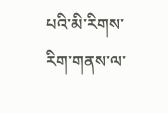པའི་མི་རིགས་རིག་གནས་ལ་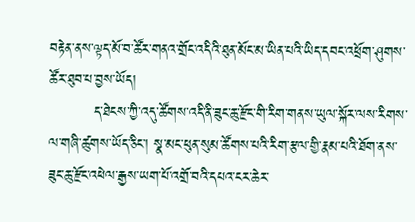བརྟེན་ནས་ལྟད་མོ་བ་ཚོར་གནའ་གྲོང་འདིའི་ཐུན་མོང་མ་ཡིན་པའི་ཡིད་དབང་འཕྲོག་ཤུགས་ཚོར་ཐུབ་པ་བྱས་ཡོད།
         ད་ཐེངས་ཀྱི་འདུ་ཚོགས་འདི་ནི་ཟུང་ཆུ་རྫོང་གི་རིག་གནས་ཡུལ་སྐོར་ལས་རིགས་ལ་གཞི་ཚུགས་ཡོད་ཅིང་། སྣ་མང་ཕུན་སུམ་ཚོགས་པའི་རིག་རྩལ་གྱི་རྣམ་པའི་ཐོག་ནས་ཟུང་ཆུ་རྫོང་འཕེལ་རྒྱས་ཡག་པོ་འགྲོ་བའི་དཔའ་ངར་ཆེར་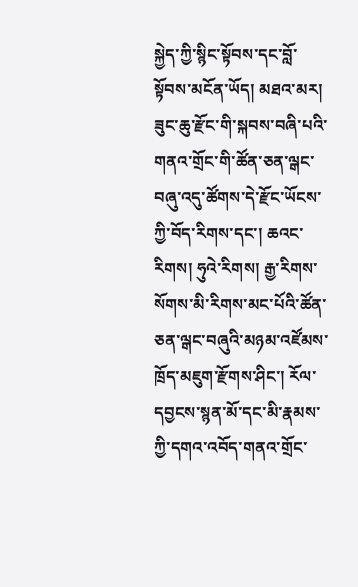སྐྱེད་ཀྱི་སྙིང་སྟོབས་དང་བློ་སྟོབས་མངོན་ཡོད། མཐའ་མར། ཟུང་ཆུ་རྫོང་གི་སྐབས་བཞི་པའི་གནའ་གྲོང་གི་ཚོན་ཅན་ལྒང་བཞུ་འདུ་ཚོགས་དེ་རྫོང་ཡོངས་ཀྱི་བོད་རིགས་དང་། ཆའང་རིགས། ཧུའེ་རིགས། རྒྱ་རིགས་སོགས་མི་རིགས་མང་པོའི་ཚོན་ཅན་ལྒང་བཞུའི་མཉམ་འཛོམས་ཁྲོད་མཇུག་རྫོགས་ཤིང་། རོལ་དབྱངས་སྙན་མོ་དང་མི་རྣམས་ཀྱི་དགའ་འབོད་གནའ་གྲོང་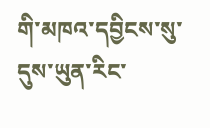གི་མཁའ་དབྱིངས་སུ་དུས་ཡུན་རིང་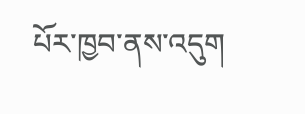པོར་ཁྱབ་ནས་འདུག